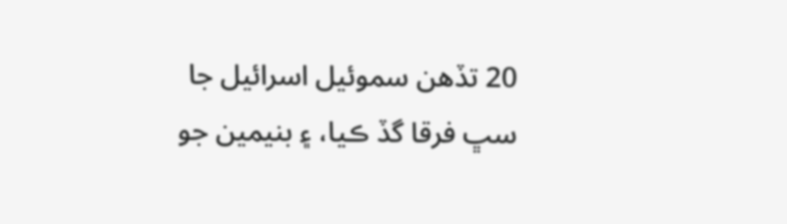20 تڏهن سموئيل اسرائيل جا سڀ فرقا گڏ ڪيا، ۽ بنيمين جو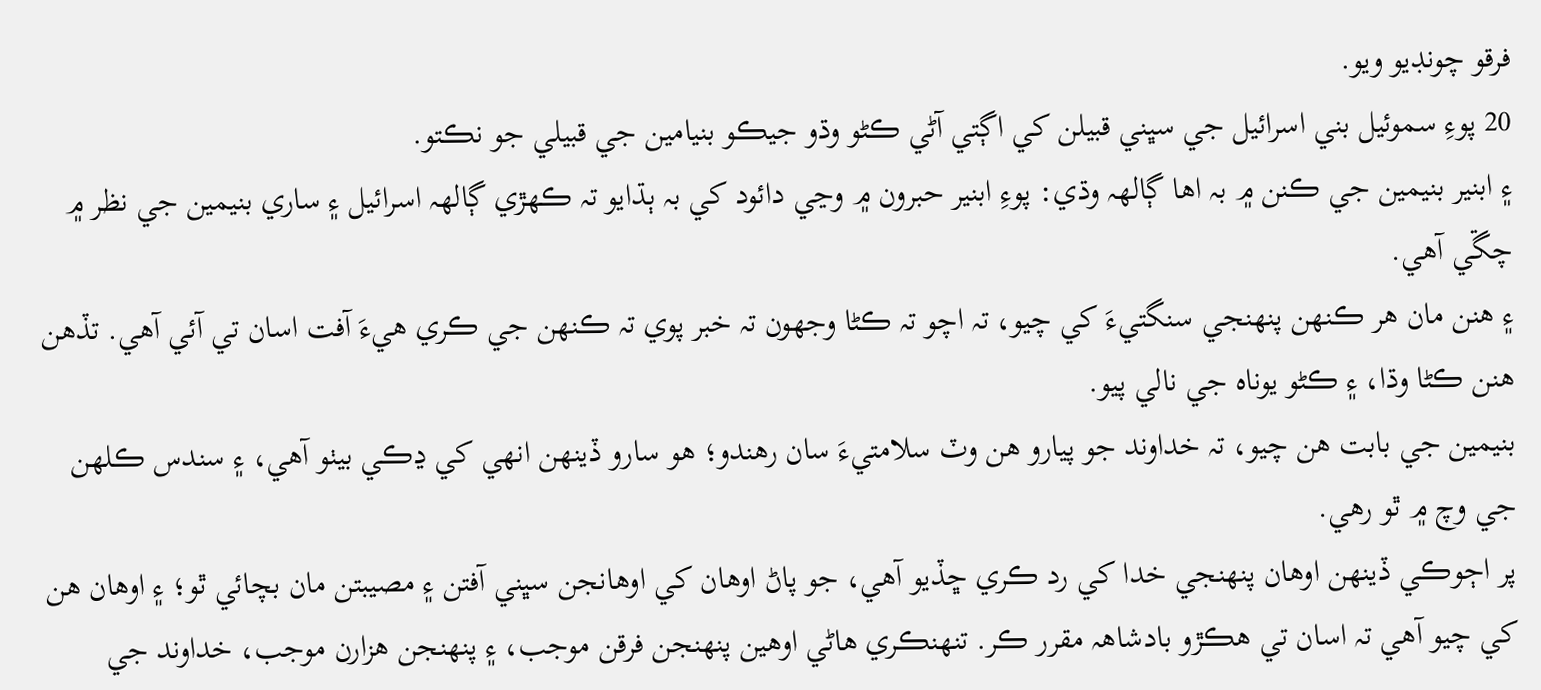فرقو چونڊيو ويو.
20 پوءِ سموئيل بني اسرائيل جي سڀني قبيلن کي اڳتي آڻي ڪڻو وڌو جيڪو بنيامين جي قبيلي جو نڪتو.
۽ ابنير بنيمين جي ڪنن ۾ بہ اها ڳالهہ وڌي: پوءِ ابنير حبرون ۾ وڃي دائود کي بہ ٻڌايو تہ ڪهڙي ڳالهہ اسرائيل ۽ ساري بنيمين جي نظر ۾ چڱي آهي.
۽ هنن مان هر ڪنهن پنهنجي سنگتيءَ کي چيو، تہ اچو تہ ڪڻا وجهون تہ خبر پوي تہ ڪنهن جي ڪري هيءَ آفت اسان تي آئي آهي. تڏهن هنن ڪڻا وڌا، ۽ ڪڻو يوناہ جي نالي پيو.
بنيمين جي بابت هن چيو، تہ خداوند جو پيارو هن وٽ سلامتيءَ سان رهندو؛ هو سارو ڏينهن انهي کي ڍڪي بيٺو آهي، ۽ سندس ڪلهن جي وچ ۾ ٿو رهي.
پر اڄوڪي ڏينهن اوهان پنهنجي خدا کي رد ڪري ڇڏيو آهي، جو پاڻ اوهان کي اوهانجن سڀني آفتن ۽ مصيبتن مان بچائي ٿو؛ ۽ اوهان هن کي چيو آهي تہ اسان تي هڪڙو بادشاهہ مقرر ڪر. تنهنڪري هاڻي اوهين پنهنجن فرقن موجب، ۽ پنهنجن هزارن موجب، خداوند جي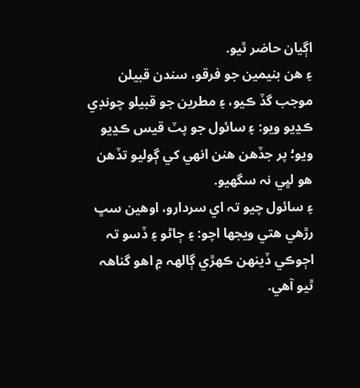اڳيان حاضر ٿيو.
۽ هن بنيمين جو فرقو، سندن قبيلن موجب گڏ ڪيو، ۽ مطرين جو قبيلو چونڊي ڪڍيو ويو: ۽ سائول جو پٽ قيس ڪڍيو ويو؛ پر جڏهن هنن انهي کي ڳوليو تڏهن هو لڀي نہ سگهيو.
۽ سائول چيو تہ اي سردارو، اوهين سڀ رڙهي هتي ويجها اچو: ۽ ڄاڻو ۽ ڏسو تہ اڄوڪي ڏينهن ڪهڙي ڳالهہ ۾ اهو گناهہ ٿيو آهي.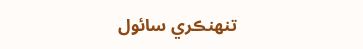تنهنڪري سائول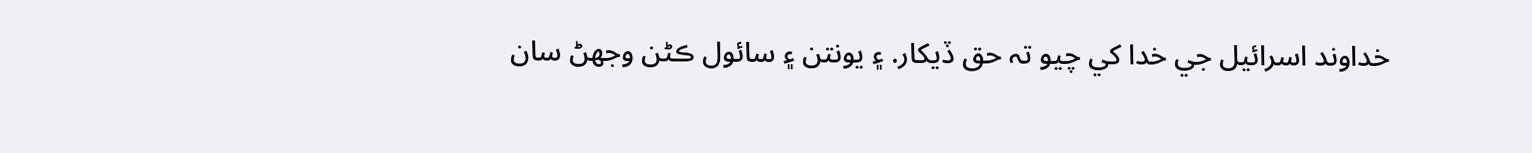خداوند اسرائيل جي خدا کي چيو تہ حق ڏيکار. ۽ يونتن ۽ سائول ڪڻن وجهڻ سان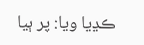ڪڍيا ويا: پر ٻيا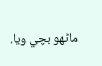ماڻهو بچي ويا.